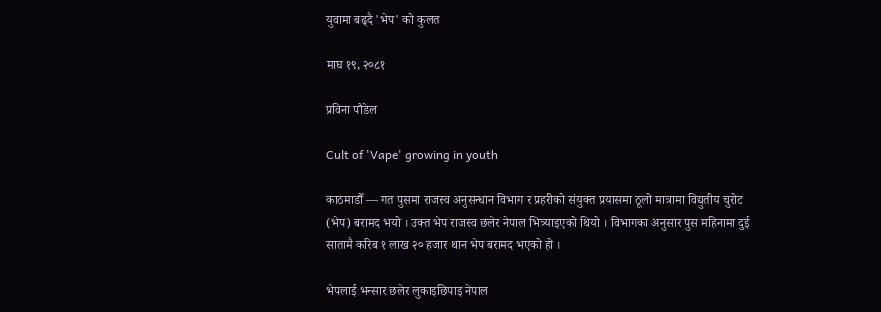युवामा बढ्दै 'भेप' को कुलत

माघ १९, २०८१

प्रविना पौडेल

Cult of 'Vape' growing in youth

काठमाडौँ — गत पुसमा राजस्व अनुसन्धान विभाग र प्रहरीको संयुक्त प्रयासमा ठूलो मात्रामा विद्युतीय चुरोट (भेप) बरामद भयो । उक्त भेप राजस्व छलेर नेपाल भित्र्याइएको थियो । विभागका अनुसार पुस महिनामा दुई सातामै करिब १ लाख २० हजार थान भेप बरामद भएको हो ।

भेपलाई भन्सार छलेर लुकाइछिपाइ नेपाल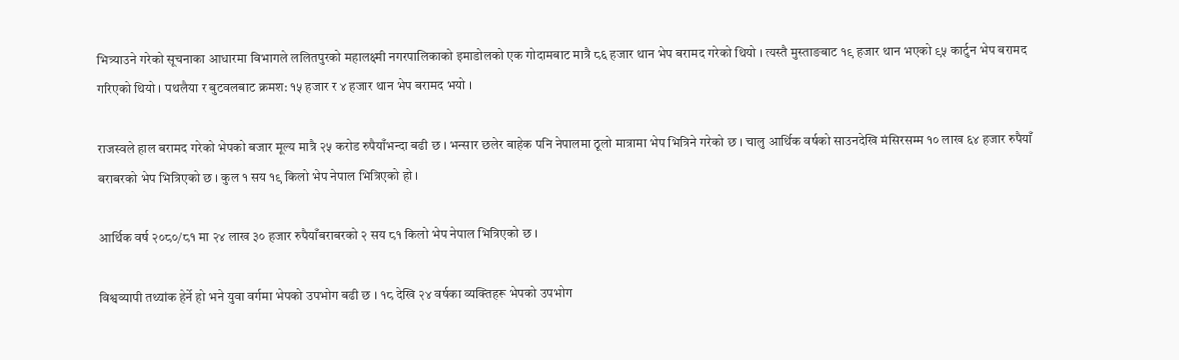भित्र्याउने गरेको सूचनाका आधारमा विभागले ललितपुरको महालक्ष्मी नगरपालिकाको इमाडोलको एक गोदामबाट मात्रै ८६ हजार थान भेप बरामद गरेको थियो । त्यस्तै मुस्ताङबाट १९ हजार थान भएको ९५ कार्टुन भेप बरामद गरिएको थियो । पथलैया र बुटवलबाट क्रमश: १५ हजार र ४ हजार थान भेप बरामद भयो ।

राजस्वले हाल बरामद गरेको भेपको बजार मूल्य मात्रै २५ करोड रुपैयाँभन्दा बढी छ । भन्सार छलेर बाहेक पनि नेपालमा ठूलो मात्रामा भेप भित्रिने गरेको छ । चालु आर्थिक वर्षको साउनदेखि मंसिरसम्म १० लाख ६४ हजार रुपैयाँ बराबरको भेप भित्रिएको छ । कुल १ सय १९ किलो भेप नेपाल भित्रिएको हो ।

आर्थिक वर्ष २०८०/८१ मा २४ लाख ३० हजार रुपैयाँबराबरको २ सय ८१ किलो भेप नेपाल भित्रिएको छ ।

विश्वव्यापी तथ्यांक हेर्ने हो भने युवा वर्गमा भेपको उपभोग बढी छ । १८ देखि २४ वर्षका व्यक्तिहरू भेपको उपभोग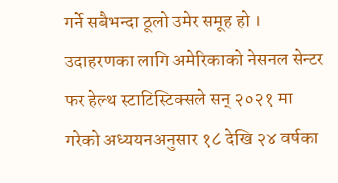गर्ने सबैभन्दा ठूलो उमेर समूह हो । उदाहरणका लागि अमेरिकाको नेसनल सेन्टर फर हेल्थ स्टाटिस्टिक्सले सन् २०२१ मा गरेको अध्ययनअनुसार १८ देखि २४ वर्षका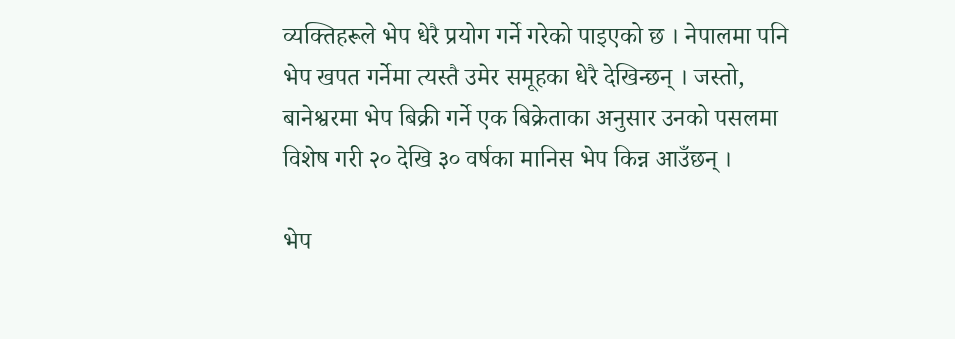व्यक्तिहरूले भेप धेरै प्रयोग गर्ने गरेको पाइएको छ । नेपालमा पनि भेप खपत गर्नेमा त्यस्तै उमेर समूहका धेरै देखिन्छन् । जस्तो, बानेश्वरमा भेप बिक्री गर्ने एक बिक्रेताका अनुसार उनको पसलमा विशेष गरी २० देखि ३० वर्षका मानिस भेप किन्न आउँछन् ।

भेप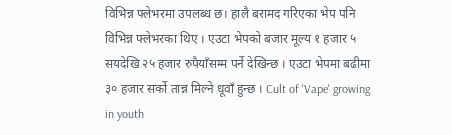विभिन्न फ्लेभरमा उपलब्ध छ। हालै बरामद गरिएका भेप पनि विभिन्न फ्लेभरका थिए । एउटा भेपको बजार मूल्य १ हजार ५ सयदेखि २५ हजार रुपैयाँसम्म पर्ने देखिन्छ । एउटा भेपमा बढीमा ३० हजार सर्को तान्न मिल्ने धूवाँ हुन्छ । Cult of 'Vape' growing in youth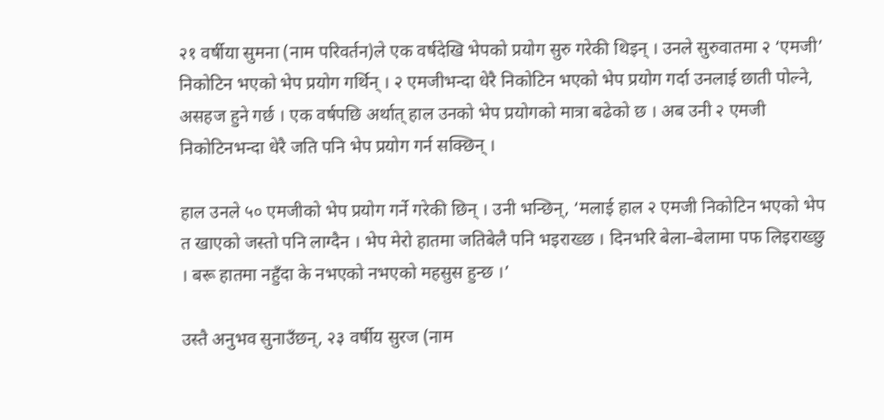२१ वर्षीया सुमना (नाम परिवर्तन)ले एक वर्षदेखि भेपको प्रयोग सुरु गरेकी थिइन् । उनले सुरुवातमा २ ‘एमजी’ निकोटिन भएको भेप प्रयोग गर्थिन् । २ एमजीभन्दा धेरै निकोटिन भएको भेप प्रयोग गर्दा उनलाई छाती पोल्ने, असहज हुने गर्छ । एक वर्षपछि अर्थात् हाल उनको भेप प्रयोगको मात्रा बढेको छ । अब उनी २ एमजी निकोटिनभन्दा धेरै जति पनि भेप प्रयोग गर्न सक्छिन् ।

हाल उनले ५० एमजीको भेप प्रयोग गर्ने गरेकी छिन् । उनी भन्छिन्, ‘मलाई हाल २ एमजी निकोटिन भएको भेप त खाएको जस्तो पनि लाग्दैन । भेप मेरो हातमा जतिबेलै पनि भइराख्छ । दिनभरि बेला–बेलामा पफ लिइराख्छु । बरू हातमा नहुँदा के नभएको नभएको महसुस हुन्छ ।’

उस्तै अनुभव सुनाउँछन्, २३ वर्षीय सुरज (नाम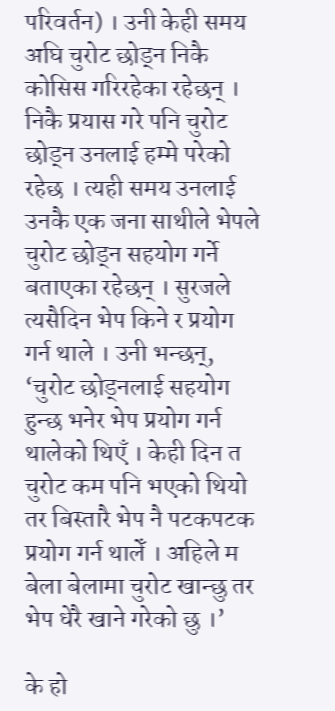परिवर्तन) । उनी केही समय अघि चुरोट छोड्न निकै कोसिस गरिरहेका रहेछन् । निकै प्रयास गरे पनि चुरोट छोड्न उनलाई हम्मे परेको रहेछ । त्यही समय उनलाई उनकै एक जना साथीले भेपले चुरोट छोड्न सहयोग गर्ने बताएका रहेछन् । सुरजले त्यसैदिन भेप किने र प्रयोग गर्न थाले । उनी भन्छन्, ‘चुरोट छोड्नलाई सहयोग हुन्छ भनेर भेप प्रयोग गर्न थालेको थिएँ । केही दिन त चुरोट कम पनि भएको थियो तर बिस्तारै भेप नै पटकपटक प्रयोग गर्न थालेँ । अहिले म बेला बेलामा चुरोट खान्छु तर भेप धेरै खाने गरेको छु ।’

के हो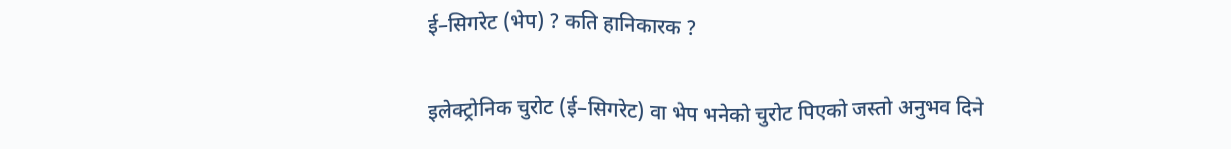ई–सिगरेट (भेप) ? कति हानिकारक ?

इलेक्ट्रोनिक चुरोट (ई–सिगरेट) वा भेप भनेको चुरोट पिएको जस्तो अनुभव दिने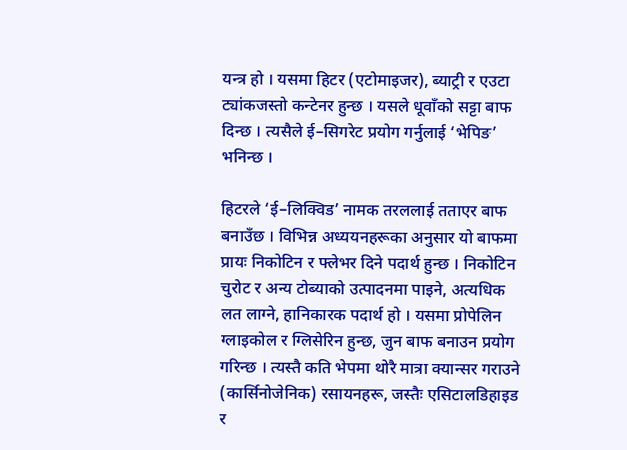यन्त्र हो । यसमा हिटर (एटोमाइजर), ब्याट्री र एउटा ट्यांकजस्तो कन्टेनर हुन्छ । यसले धूवाँको सट्टा बाफ दिन्छ । त्यसैले ई–सिगरेट प्रयोग गर्नुलाई ‘भेपिङ’ भनिन्छ ।

हिटरले ‘ई–लिक्विड’ नामक तरललाई तताएर बाफ बनाउँछ । विभिन्न अध्ययनहरूका अनुसार यो बाफमा प्रायः निकोटिन र फ्लेभर दिने पदार्थ हुन्छ । निकोटिन चुरोट र अन्य टोब्याको उत्पादनमा पाइने, अत्यधिक लत लाग्ने, हानिकारक पदार्थ हो । यसमा प्रोपेलिन ग्लाइकोल र ग्लिसेरिन हुन्छ, जुन बाफ बनाउन प्रयोग गरिन्छ । त्यस्तै कति भेपमा थोरै मात्रा क्यान्सर गराउने (कार्सिनोजेनिक) रसायनहरू, जस्तैः एसिटालडिहाइड र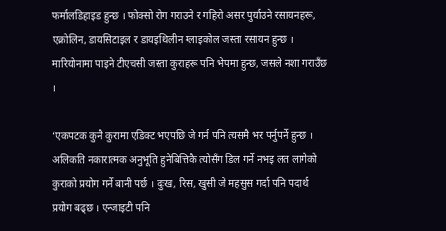फर्मालडिहाइड हुन्छ । फोक्सो रोग गराउने र गहिरो असर पुर्याउने रसायनहरू, एक्रोलिन, डायसिटाइल र डायइथिलीन ग्लाइकोल जस्ता रसायन हुन्छ । मारियोनामा पाइने टीएचसी जस्ता कुराहरू पनि भेपमा हुन्छ, जसले नशा गराउँछ ।

‘एकपटक कुनै कुरामा एडिक्ट भएपछि जे गर्न पनि त्यसमै भर पर्नुपर्ने हुन्छ । अलिकति नकारात्मक अनुभूति हुनेबित्तिकै त्योसँग डिल गर्ने नभइ लत लागेको कुराको प्रयोग गर्ने बानी पर्छ । दुःख, रिस, खुसी जे महसुस गर्दा पनि पदार्थ प्रयोग बढ्छ । एन्जाइटी पनि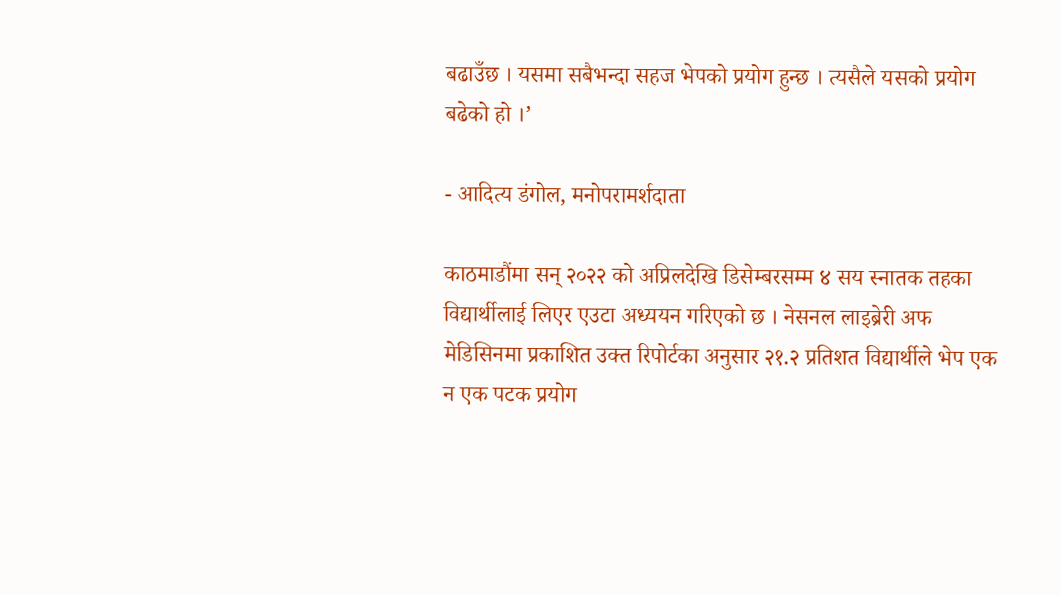बढाउँछ । यसमा सबैभन्दा सहज भेपको प्रयोग हुन्छ । त्यसैले यसको प्रयोग बढेको हो ।’

- आदित्य डंगोल, मनोपरामर्शदाता

काठमाडौंमा सन् २०२२ को अप्रिलदेखि डिसेम्बरसम्म ४ सय स्नातक तहका विद्यार्थीलाई लिएर एउटा अध्ययन गरिएको छ । नेसनल लाइब्रेरी अफ मेडिसिनमा प्रकाशित उक्त रिपोर्टका अनुसार २१.२ प्रतिशत विद्यार्थीले भेप एक न एक पटक प्रयोग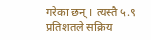गरेका छन् । त्यस्तै ५.९ प्रतिशतले सक्रिय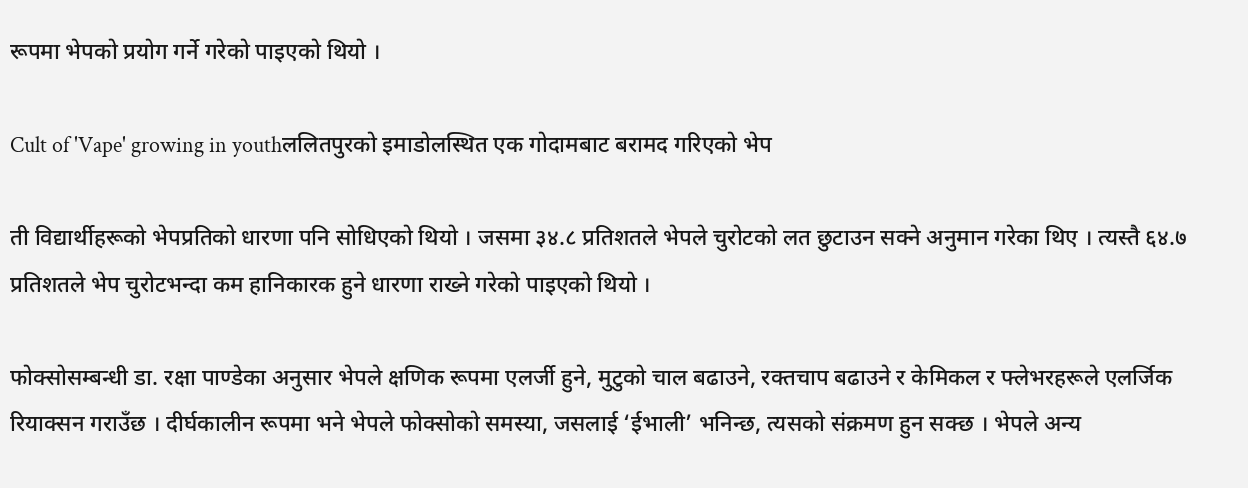रूपमा भेपको प्रयोग गर्ने गरेको पाइएको थियो ।

Cult of 'Vape' growing in youthललितपुरको इमाडोलस्थित एक गोदामबाट बरामद गरिएको भेप

ती विद्यार्थीहरूको भेपप्रतिको धारणा पनि सोधिएको थियो । जसमा ३४.८ प्रतिशतले भेपले चुरोटको लत छुटाउन सक्ने अनुमान गरेका थिए । त्यस्तै ६४.७ प्रतिशतले भेप चुरोटभन्दा कम हानिकारक हुने धारणा राख्ने गरेको पाइएको थियो ।

फोक्सोसम्बन्धी डा. रक्षा पाण्डेका अनुसार भेपले क्षणिक रूपमा एलर्जी हुने, मुटुको चाल बढाउने, रक्तचाप बढाउने र केमिकल र फ्लेभरहरूले एलर्जिक रियाक्सन गराउँछ । दीर्घकालीन रूपमा भने भेपले फोक्सोको समस्या, जसलाई ‘ईभाली’ भनिन्छ, त्यसको संक्रमण हुन सक्छ । भेपले अन्य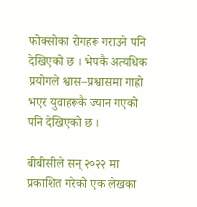फोक्सोका रोगहरू गराउने पनि देखिएको छ । भेपकै अत्यधिक प्रयोगले श्वास–प्रश्वासमा गाह्रो भएर युवाहरूकै ज्यान गएको पनि देखिएको छ ।

बीबीसीले सन् २०२२ मा प्रकाशित गरेको एक लेखका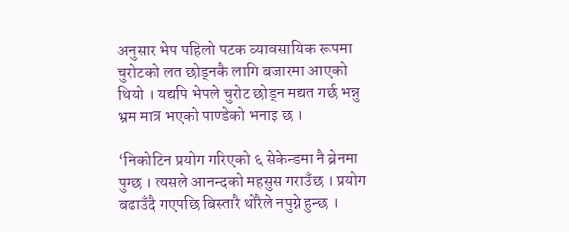अनुसार भेप पहिलो पटक व्यावसायिक रूपमा चुरोटको लत छोड्नकै लागि बजारमा आएको थियो । यद्यपि भेपले चुरोट छोड्न मद्यत गर्छ भन्नु भ्रम मात्र भएको पाण्डेको भनाइ छ ।

‘निकोटिन प्रयोग गरिएको ६ सेकेन्डमा नै ब्रेनमा पुग्छ । त्यसले आनन्दको महसुस गराउँछ । प्रयोग बढाउँदै गएपछि बिस्तारै थोरैले नपुग्ने हुन्छ ।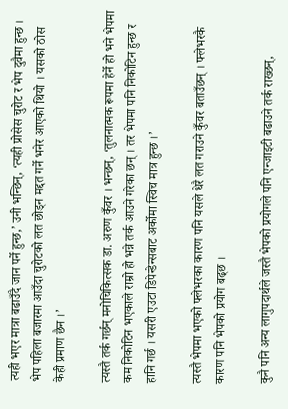त्यही भएर मात्रा बढाउँदै जान पर्ने हुन्छ,’ उनी भन्छिन्, ‘त्यही प्रोसेस चुरोट र भेप दुवैमा हुन्छ । भेप पहिला बजारमा आउँदा चुरोटको लत छोड्न मद्दत गर्ने भनेर आएको थियो । यसको ठोस केही प्रमाण छैन ।’

त्यस्तै तर्क गर्छन् मनोचिकित्सक डा. अरुण कुँवर । भन्छन्, ‘तुलनात्मक रूपमा हेर्ने हो भने भेपमा कम निकोटिन भएकाले राम्रो हो भन्ने तर्क आउने गरेका छन् । तर भेपमा पनि निकोटिन हुन्छ र हानि गर्छ । यसरी एउटा डिपेन्डेन्सबाट अर्कोमा स्विच मात्र हुन्छ ।’

त्यस्तै भेपमा भएको फ्लेभरका कारण पनि यसले धेरै लत गराउने कुँवर बताउँछन् । फ्लेभरकै कारण पनि भेपको प्रयोग बढ्छ ।

कुनै पनि अन्य लागुपदार्थले जस्तै भेपको प्रयोगले पनि एन्जाइटी बढाउने तर्क राख्छन्,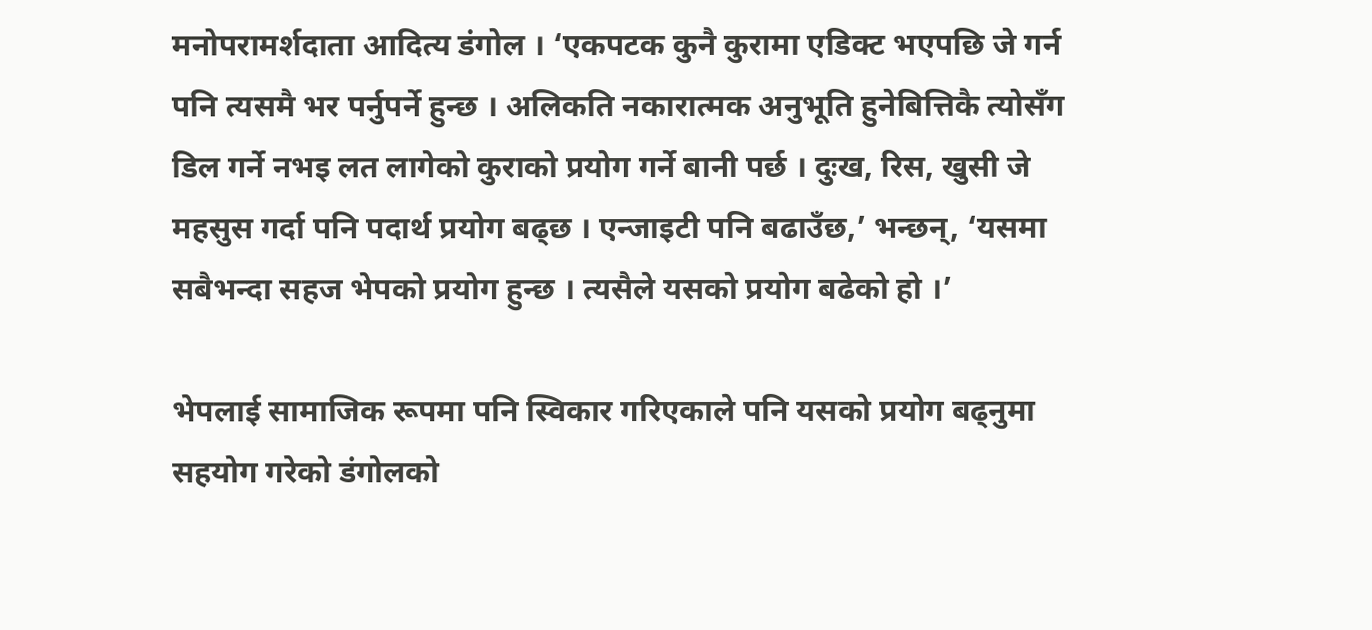मनोपरामर्शदाता आदित्य डंगोल । ‘एकपटक कुनै कुरामा एडिक्ट भएपछि जे गर्न पनि त्यसमै भर पर्नुपर्ने हुन्छ । अलिकति नकारात्मक अनुभूति हुनेबित्तिकै त्योसँग डिल गर्ने नभइ लत लागेको कुराको प्रयोग गर्ने बानी पर्छ । दुःख, रिस, खुसी जे महसुस गर्दा पनि पदार्थ प्रयोग बढ्छ । एन्जाइटी पनि बढाउँछ,’ भन्छन्, ‘यसमा सबैभन्दा सहज भेपको प्रयोग हुन्छ । त्यसैले यसको प्रयोग बढेको हो ।’

भेपलाई सामाजिक रूपमा पनि स्विकार गरिएकाले पनि यसको प्रयोग बढ्नुमा सहयोग गरेको डंगोलको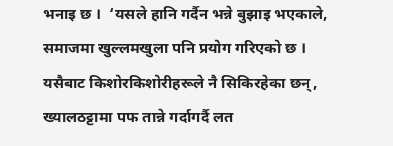भनाइ छ ।  ‘यसले हानि गर्दैन भन्ने बुझाइ भएकाले, समाजमा खुल्लमखुला पनि प्रयोग गरिएको छ । यसैबाट किशोरकिशोरीहरूले नै सिकिरहेका छन्, ख्यालठट्टामा पफ तान्ने गर्दागर्दै लत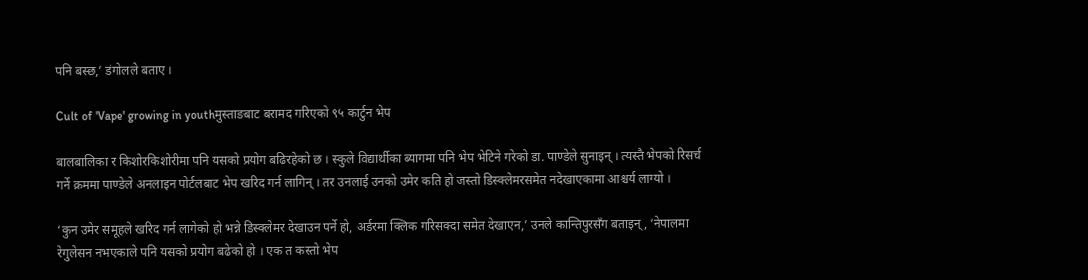पनि बस्छ,’ डंगोलले बताए ।

Cult of 'Vape' growing in youthमुस्ताङबाट बरामद गरिएको ९५ कार्टुन भेप

बालबालिका र किशोरकिशोरीमा पनि यसको प्रयोग बढिरहेको छ । स्कुले विद्यार्थीका ब्यागमा पनि भेप भेटिने गरेको डा. पाण्डेले सुनाइन् । त्यस्तै भेपको रिसर्च गर्ने क्रममा पाण्डेले अनलाइन पोर्टलबाट भेप खरिद गर्न लागिन् । तर उनलाई उनको उमेर कति हो जस्तो डिस्क्लेमरसमेत नदेखाएकामा आश्चर्य लाग्यो ।

‘कुन उमेर समूहले खरिद गर्न लागेको हो भन्ने डिस्क्लेमर देखाउन पर्ने हो, अर्डरमा क्लिक गरिसक्दा समेत देखाएन,’ उनले कान्तिपुरसँग बताइन्, ‘नेपालमा रेगुलेसन नभएकाले पनि यसको प्रयोग बढेको हो । एक त कस्तो भेप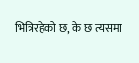भित्रिरहेको छ, के छ त्यसमा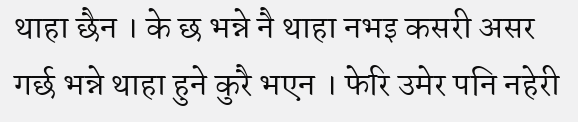थाहा छैन । के छ भन्ने नै थाहा नभइ कसरी असर गर्छ भन्ने थाहा हुने कुरै भएन । फेरि उमेर पनि नहेरी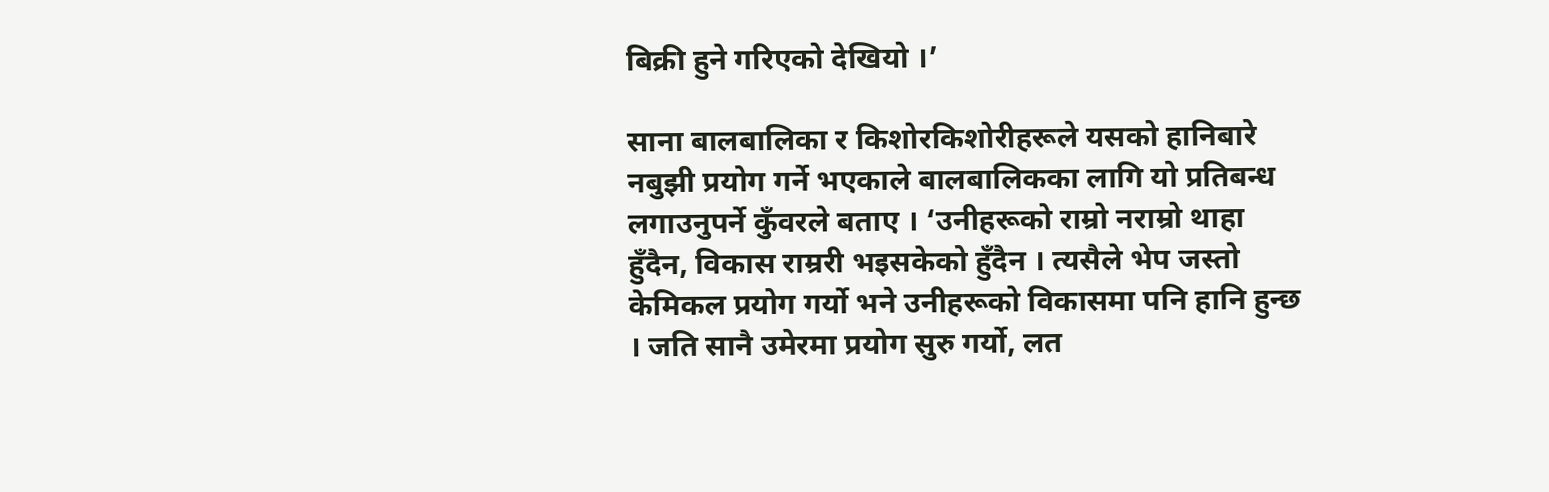बिक्री हुने गरिएको देखियो ।’

साना बालबालिका र किशोरकिशोरीहरूले यसको हानिबारे नबुझी प्रयोग गर्ने भएकाले बालबालिकका लागि यो प्रतिबन्ध लगाउनुपर्ने कुँवरले बताए । ‘उनीहरूको राम्रो नराम्रो थाहा हुँदैन, विकास राम्ररी भइसकेको हुँदैन । त्यसैले भेप जस्तो केमिकल प्रयोग गर्यो भने उनीहरूको विकासमा पनि हानि हुन्छ । जति सानै उमेरमा प्रयोग सुरु गर्यो, लत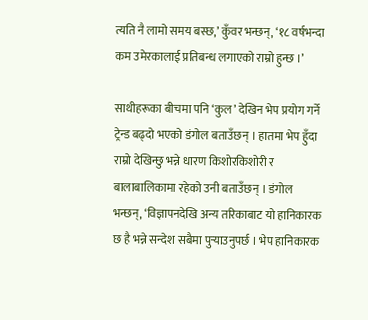त्यति नै लामो समय बस्छ,’ कुँवर भन्छन्, ‘१८ वर्षभन्दा कम उमेरकालाई प्रतिबन्ध लगाएको राम्रो हुन्छ ।’

साथीहरूका बीचमा पनि ‘कुल’ देखिन भेप प्रयोग गर्ने ट्रेन्ड बढ्दो भएको डंगोल बताउँछन् । हातमा भेप हुँदा राम्रो देखिन्छु भन्ने धारण किशोरकिशोरी र बालाबालिकामा रहेको उनी बताउँछन् । डंगोल भन्छन्, ‘विज्ञापनदेखि अन्य तरिकाबाट यो हानिकारक छ है भन्ने सन्देश सबैमा पुर्‍याउनुपर्छ । भेप हानिकारक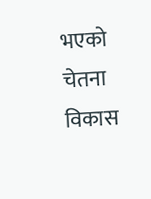भएको चेतना विकास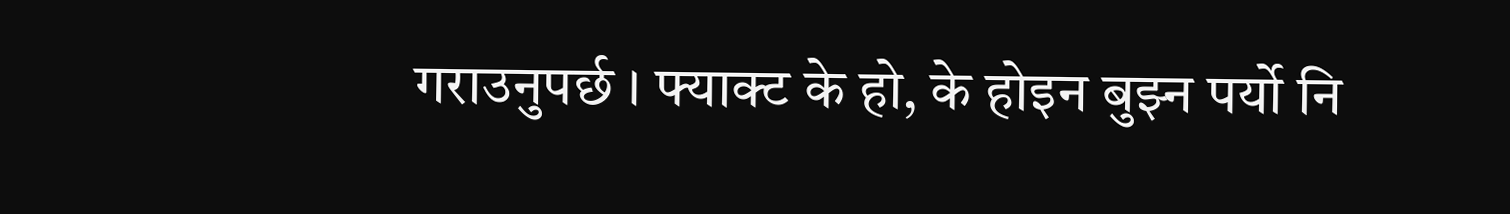गराउनुपर्छ । फ्याक्ट के हो, के होइन बुझ्न पर्यो नि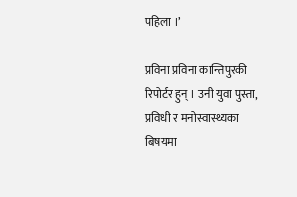पहिला ।’

प्रविना प्रविना कान्तिपुरकी रिपोर्टर हुन् । उनी युवा पुस्ता, प्रविधी र मनोस्वास्थ्यका बिषयमा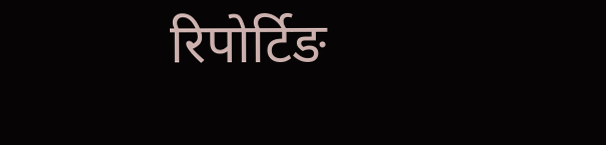रिपोर्टिङ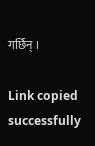गर्छिन् ।

Link copied successfully